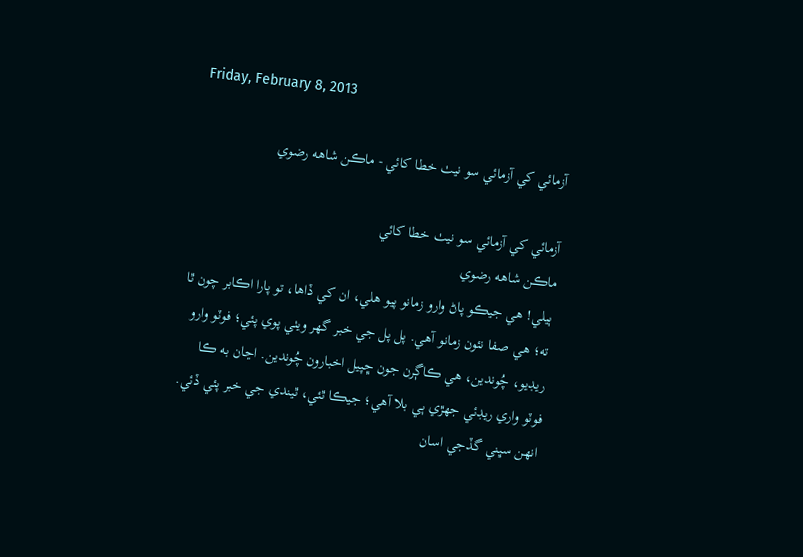Friday, February 8, 2013

آزمائي کي آزمائي سو نيٺ خطا کائي - ماڪن شاهه رضوي

آزمائي کي آزمائي سو نيٺ خطا کائي
ماڪن شاهه رضوي
ٻيلي! هي جيڪو پاڻ وارو زمانو پيو هلي، ان کي ڏاها، تو پارا اڪابر چون ٿا ته؛ هي صفا نئون زمانو آهي. پل پل جي خبر گهر ويٺي پوي پئي؛ فوٽو وارو ريڊيو، چُوندين، هي ڪاڳرن جون ڇپيل اخبارون چُوندين. اڃان به ڪا فوٽو واري ريڊئي جهڙي ٻي بلا آهي؛ جيڪا ٿئي، ٿيندي جي خبر پئي ڏئي. انهن سڀني گڏجي اسان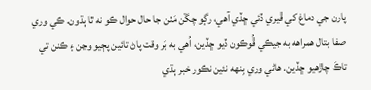پارن جي دماغ کي ڦيري ڏئي ڇڏي آهي، رڳو چڱن مَٺن جا حال حوال ڪو نه ٿا ٻڌون. ڪي وري صفا بتال همراهه به جيڪي ڦُوڪون ڏيو ڇڏين، اُهي به بَر وقت پاڻ تائين پڄيو وڃن ۽ ڪنن تي تاڪَ چاڙهيو ڇڏين. هاڻي وري بِنهه نئين نڪور خبر ٻڌي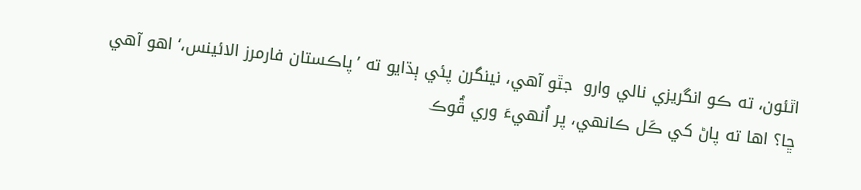اٿئون، ته ڪو انگريزي نالي وارو  جٿو آهي، نينگرن پئي ٻڌايو ته ’پاڪستان فارمرز الائينس،‘ اهو آهي ڇا؟ اها ته پاڻ کي ڪَل ڪانهي، پر اُنهيءَ وري ڦُوڪ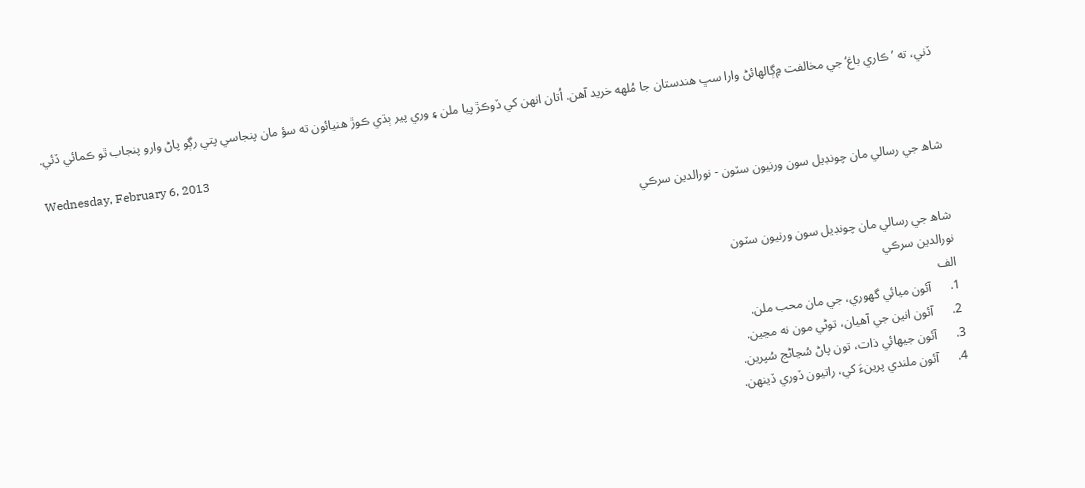ڏني، ته ’ڪاري باغ‘ جي مخالفت ۾ڳالهائڻ وارا سڀ هندستان جا مُلهه خريد آهن. اُتان انهن کي ڏوڪڙ پيا ملن ۽ وري پير ٻڌي ڪوڙ هنيائون ته سؤ مان پنجاسي پتي رڳو پاڻ وارو پنجاب ٿو ڪمائي ڏئي.

Wednesday, February 6, 2013

شاھ جي رسالي مان چونڊيل سون ورنيون سٽون - نورالدين سرڪي


شاھ جي رسالي مان چونڊيل سون ورنيون سٽون
نورالدين سرڪي
الف
1.      آئون ميائي گهوري، جي مان محب ملن.
2.      آئون انين جي آهيان، توڻي مون نه مڃين.
3.      آئون جيهائي ذات، تون پاڻ سُڃاڻج سُپرين.
4.      آئون ملندي پرينءَ کي، راتيون ڏوري ڏينهن.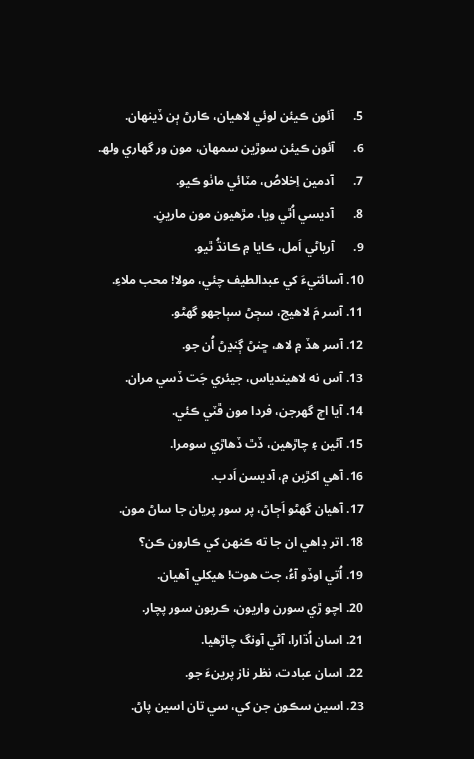5.      آئون ڪيئن لوئي لاهيان، ڪارڻ ٻن ڏينهان.
6.      آئون ڪيئن سوڙين سمهان، مون ور گهاري ولھ.
7.      آدمين اِخلاصُ، مٽائي ماٺو ڪيو.
8.      آديسي اُٿي ويا، مڙهيون مون مارينِ.
9.      آرياڻي اَمل، ڪايا ۾ ڪانڌُ ٿيو.
10. آسائتيءَ کي عبدالطيف چئي، مولا! محب ملاءِ.
11. آسر مَ لاهيج، سڄڻ سٻاجهو گهڻو.
12. آسر هڏ ۾ لاھ، ڇنڻ ڳنڍڻ اُن جو.
13. آس نه لاهيندياس، جيئري جَت ڏسي مران.
14. آيا اڄ گهرجن، فردا مون ڦٽي ڪئي.
15. آڻين ۽ چاڙهين، ڏٿ ڏهاڙي سومرا.
16. آهي اکڙين ۾، آديسن اَدب.
17. آهيان گهڻو اَڄاڻ، پر سور پريان جا ساڻ مون.
18. اتر ڊاهي ان جا ته ڪنهن کي ڪارون ڪن؟
19. اُتي اوڏو آءُ، جت هوت! هيکلي آهيان.
20. اچو ڙي سورن واريون، ڪريون سور پچار.
21. اسان اُڌارا، آڻي آونگ چاڙهيا.
22. اسان عبادت، نظر ناز پرينءَ جو.
23. اسين سڪون جن کي، سي تان اسين پاڻ.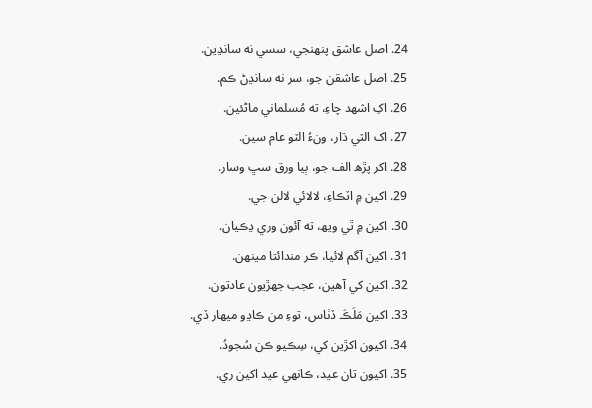24. اصل عاشق پنهنجي، سسي نه سانڍين.
25. اصل عاشقن جو، سر نه سانڍڻ ڪم.
26. اکِ اشهد چاءِ، ته مُسلماني ماڻئين.
27. اک الٽي ڌار، ونءُ الٽو عام سين.
28. اکر پڙھ الف جو، ٻيا ورق سڀ وسار.
29. اکين ۾ اٽڪاءِ، لالائي لالن جي.
30. اکين ۾ ٿي ويھ، ته آئون وري ڍڪيان.
31. اکين آگم لائيا، ڪر مندائتا مينهن.
32. اکين کي آهين، عجب جهڙيون عادتون.
33. اکين مَلَڪَ ڏٺاس، توءِ من ڪاڍو ميهار ڏي.
34. اکيون اکڙين کي، سِڪيو ڪن سُجودُ.
35. اکيون تان عيد، ڪانهي عيد اکين ري.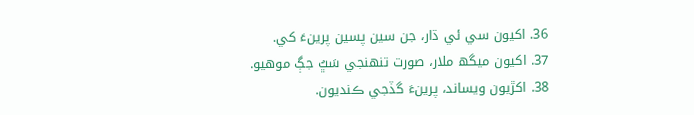36. اکيون سي ئي ڌار، جن سين پسين پرينءَ کي.
37. اکيون ميگھ ملار، صورت تنهنجي سَڀُ جڳ موهيو.
38. اکڙيون ويساند، پرينءَ گڏجي ڪنديون.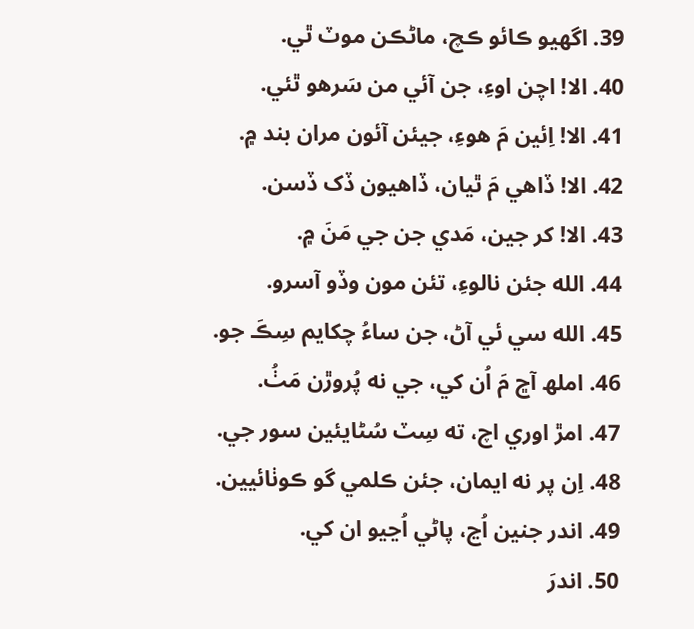39. اگهيو ڪائو ڪچ، ماڻڪن موٽ ٿي.
40. الا! اچن اوءِ، جن آئي من سَرهو ٿئي.
41. الا! اِئين مَ هوءِ، جيئن آئون مران بند ۾.
42. الا! ڏاهي مَ ٿيان، ڏاهيون ڏک ڏسن.
43. الا! کر جين، مَدي جن جي مَنَ ۾.
44. الله جئن نالوءِ، تئن مون وڏو آسرو.
45. الله سي ئي آڻ، جن ساءُ چکايم سِڪَ جو.
46. املھ آڇ مَ اُن کي، جي نه پُروڙن مَٺُ.
47. امڙ اوري اچ، ته سِٽ سُڻايئين سور جي.
48. اِن پر نه ايمان، جئن ڪلمي گو ڪوٺائيين.
49. اندر جنين اُڃ، پاڻي اُڃيو ان کي.
50. اندرَ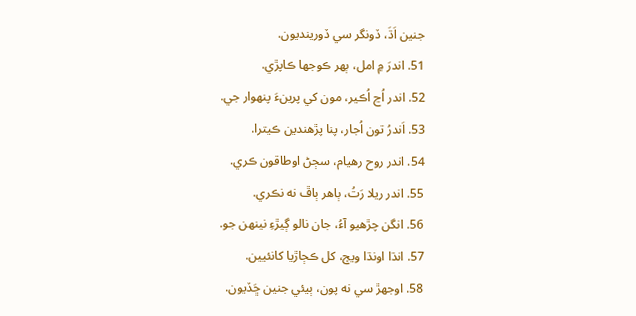جنين اَڌَ، ڏونگر سي ڏورينديون.
51. اندرَ ۾ امل، ٻهر ڪوجها ڪاپڙي.
52. اندر اُڃ اُڪير، مون کي پرينءَ پنهوار جي.
53. اَندرُ تون اُجار، پنا پڙهندين ڪيترا.
54. اندر روح رهيام، سڄڻ اوطاقون ڪري.
55. اندر ريلا رَتُ، ٻاهر ٻاڦ نه نڪري.
56. انگن چڙهيو آءُ، جان نالو ڳيڙءِ نينهن جو.
57. انڌا اونڌا ويڄ، کل ڪڄاڙيا کانئيين.
58. اوجهڙ سي نه پون، ٻيئي جنين ڇَڏيون.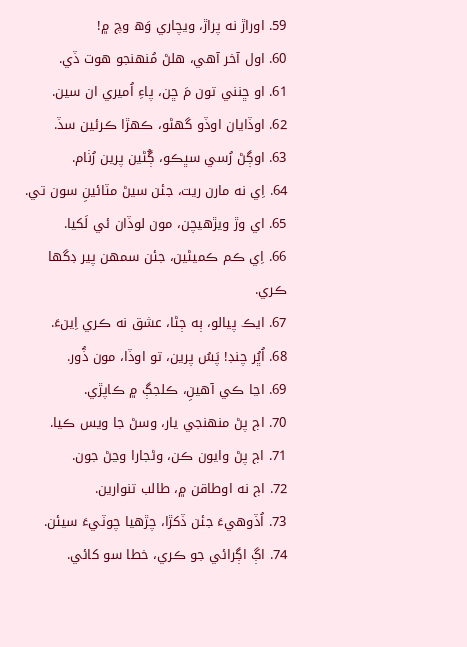59. اوراڙ نه پراڙ، ويچاري وَھ وچ ۾!
60. اول آخر آهي، هلڻ مُنهنجو هوت ڏي.
61. او ڇنني تون مَ ڇن، پاءِ اُميري ان سين.
62. اوڏايان اوڏو گهڻو، ڪهڙا ڪرئين سڏ.
63. اوڳڻ رُسي سڀڪو، ڳُڻين پرين رُٺام.
64. اِي نه مارن ريت، جئن سيڻ مٽائينِ سون تي.
65. اي وڙ ويڙهيچن، مون لوڏان ئي لَکيا.
66. اِي ڪم ڪميڻين، جئن سمهن پير ڊگها ڪري.
67. ايڪ پيالو، ٻه ڄڻا، عشق نه ڪري اِينءَ.
68. اُڀُر چنڊ! پَسُ پرين، تو اوڏا، مون ڏُور.
69. اڃا ڪي آهينِ، ڪلجڳ ۾ ڪاپڙي.
70. اڄ پڻ منهنجي يار، وسڻ جا ويس ڪيا.
71. اڄ پڻ وايون ڪن، وڻجارا وڃڻ جون.
72. اڄ نه اوطاقن ۾، طالب تنوارين.
73. اُڏوهيءَ جئن ڏکڙا، چڙهيا چوٽيءَ سيئن.
74. اڳ اڳرائي جو ڪري، خطا سو کائي.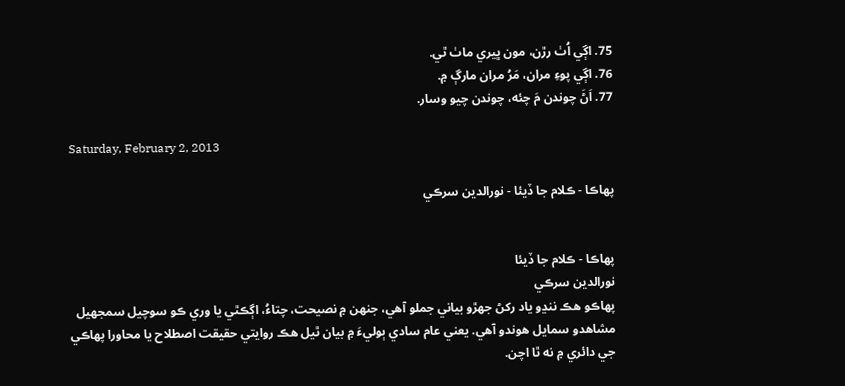75. اڳي اُٺ رڙن، مون ڀيري ماٺ ٿي.
76. اڳي پوءِ مران، مَرُ مران مارڳ ۾.
77. اَڻَ چوندن مَ چئه، چوندن چيو وسار.

Saturday, February 2, 2013

پھاڪا - ڪلام جا ڏيئا - نورالدين سرڪي


پھاڪا - ڪلام جا ڏيئا
نورالدين سرڪي
پهاڪو هڪ ننڍو ياد رکڻ جهڙو بياني جملو آهي، جنهن ۾ نصيحت، چتاءُ، اڳڪٿي يا وري ڪو سوچيل سمجهيل مشاهدو سمايل هوندو آهي. يعني عام سادي ٻوليءَ ۾ بيان ٿيل هڪ روايتي حقيقت اصطلاح يا محاورا پهاڪي جي دائري ۾ نه ٿا اچن.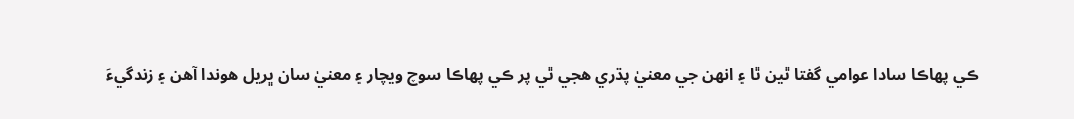ڪي پهاڪا سادا عوامي گفتا ٿين ٿا ۽ انهن جي معنيٰ پڌري هجي ٿي پر ڪي پهاڪا سوچ ويچار ۽ معنيٰ سان ڀريل هوندا آهن ۽ زندگيءَ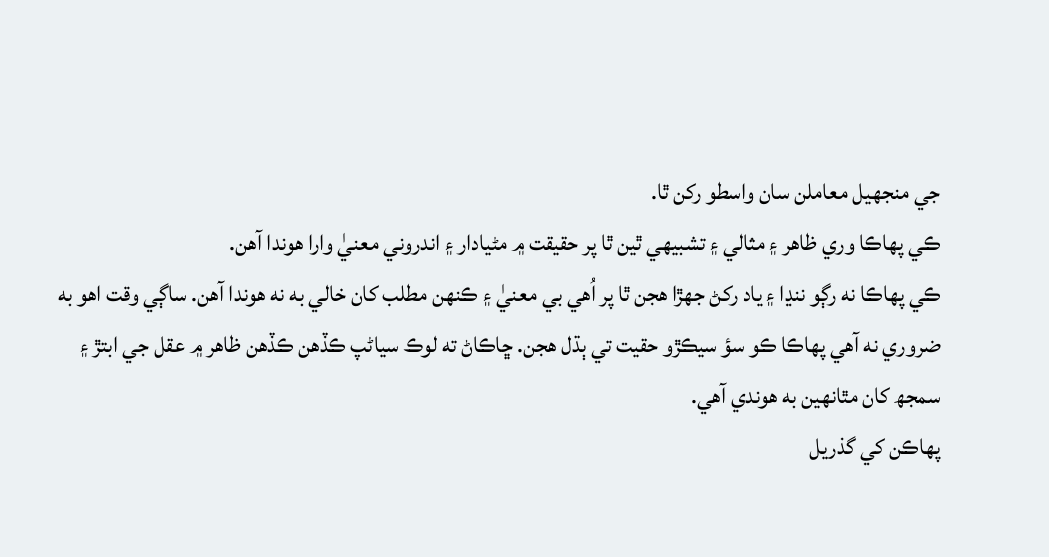جي منجهيل معاملن سان واسطو رکن ٿا.
ڪي پهاڪا وري ظاهر ۽ مثالي ۽ تشبيهي ٿين ٿا پر حقيقت ۾ مڻيادار ۽ اندروني معنيٰ وارا هوندا آهن.
ڪي پهاڪا نه رڳو ننڍا ۽ ياد رکڻ جهڙا هجن ٿا پر اُهي بي معنيٰ ۽ ڪنهن مطلب کان خالي به نه هوندا آهن. ساڳي وقت اهو به ضروري نه آهي پهاڪا ڪو سؤ سيڪڙو حقيت تي ٻڌل هجن. ڇاڪاڻ ته لوڪ سياڻپ ڪڏهن ڪڏهن ظاهر ۾ عقل جي ابتڙ ۽ سمجھ کان مٿانهين به هوندي آهي.
پهاڪن کي گذريل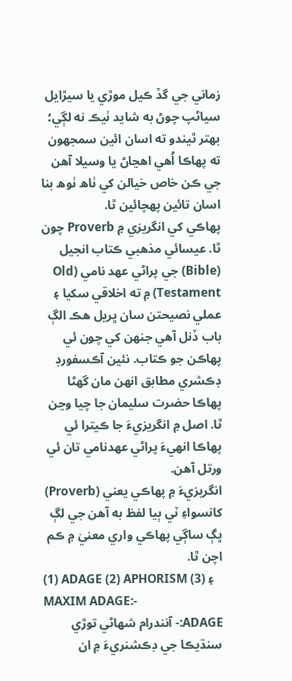زماني جي گڏ ڪيل موڙي يا سيڙايل سياڻپ چوڻ به شايد ٺيڪ نه لڳي؛ بهتر ٿيندو ته اسان ائين سمجهون ته پهاڪا اُهي اهڃاڻ يا وسيلا آهن جي ڪن خاص خيالن کي ٺاھ ٺوھ بنا اسان تائين پهچائين ٿا.
پهاڪي کي انگريزي ۾ Proverb چون ٿا. عيسائي مذهبي ڪتاب انجيل (Bible) جي پراڻي عهد نامي (Old Testament) ۾ ته اخلاقي سکيا ۽ عملي نصيحتن سان ڀريل هڪ الڳ باب ڏنل آهي جنهن کي چون ئي پهاڪن جو ڪتاب. نئين آڪسفورڊ ڊڪشري مطابق انهن مان گهڻا پهاڪا حضرت سليمان جا چيا وڃن ٿا. اصل ۾ انگريزيءَ جا ڪيترا ئي پهاڪا انهيءَ پراڻي عهدنامي تان ئي ورتل آهن.
انگريزيءَ ۾ پهاڪي يعني (Proverb) کانسواءِ ٽي ٻيا لفظ به آهن جي لڳ ڀڳ ساڳي پهاڪي واري معنيٰ ۾ ڪم اچن ٿا.
(1) ADAGE (2) APHORISM ۽ (3) MAXIM ADAGE:-
ADAGE:- آنندرام شهاڻي توڙي سنڌيڪا جي ڊڪشنريءَ ۾ ان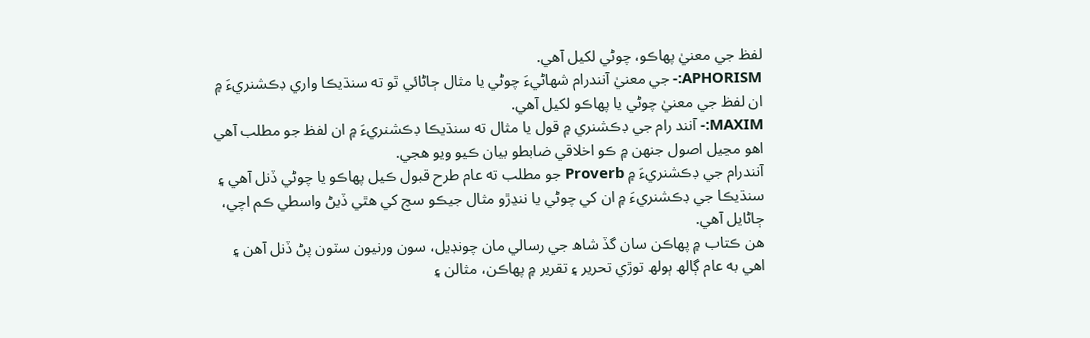لفظ جي معنيٰ پهاڪو، چوڻي لکيل آهي.
APHORISM:- جي معنيٰ آنندرام شهاڻيءَ چوڻي يا مثال ڄاڻائي ٿو ته سنڌيڪا واري ڊڪشنريءَ ۾ ان لفظ جي معنيٰ چوڻي يا پهاڪو لکيل آهي.
MAXIM:- آنند رام جي ڊڪشنري ۾ قول يا مثال ته سنڌيڪا ڊڪشنريءَ ۾ ان لفظ جو مطلب آهي اهو مڃيل اصول جنهن ۾ ڪو اخلاقي ضابطو بيان ڪيو ويو هجي.
آنندرام جي ڊڪشنريءَ ۾ Proverb جو مطلب ته عام طرح قبول ڪيل پهاڪو يا چوڻي ڏنل آهي ۽ سنڌيڪا جي ڊڪشنريءَ ۾ ان کي چوڻي يا ننڍڙو مثال جيڪو سچ کي هٿي ڏيڻ واسطي ڪم اچي، ڄاڻايل آهي.
هن ڪتاب ۾ پهاڪن سان گڏ شاھ جي رسالي مان چونڊيل، سون ورنيون سٽون پڻ ڏنل آهن ۽ اهي به عام ڳالھ ٻولھ توڙي تحرير ۽ تقرير ۾ پهاڪن، مثالن ۽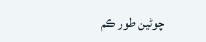چوڻين طور ڪم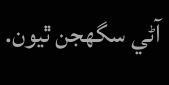آڻي سگهجن ٿيون.